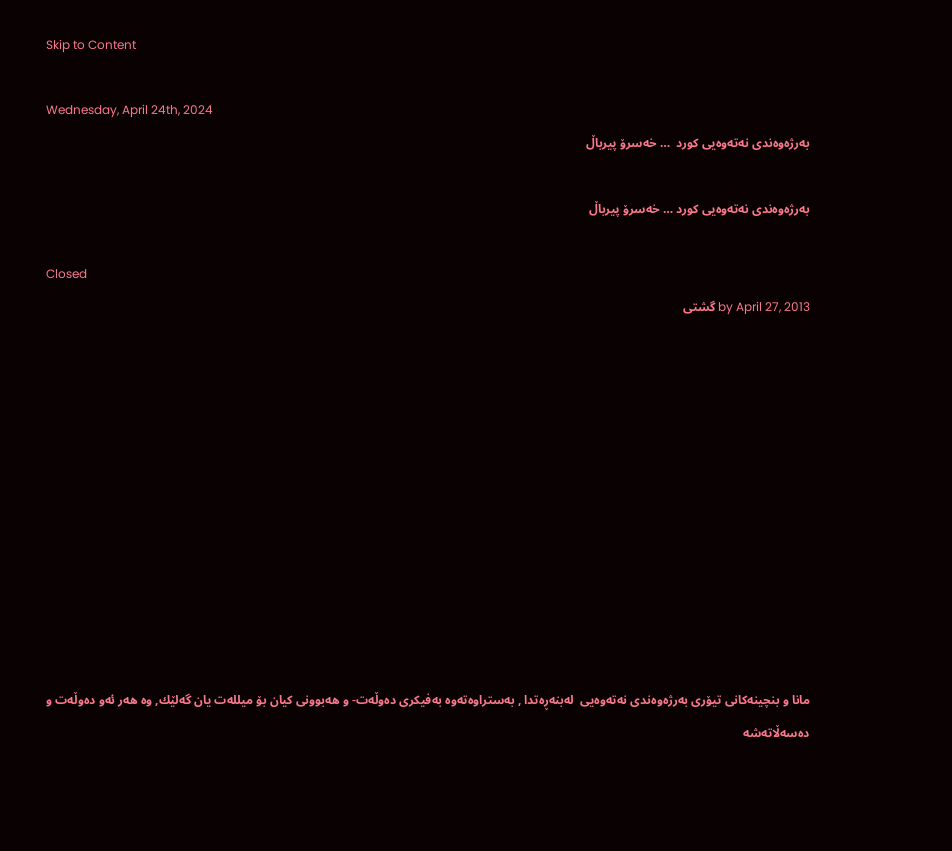Skip to Content

Wednesday, April 24th, 2024
به‌رژه‌وه‌ندی نه‌ته‌وه‌یی كورد  … خه‌سرۆ پیرباڵ

به‌رژه‌وه‌ندی نه‌ته‌وه‌یی كورد … خه‌سرۆ پیرباڵ

Closed
by April 27, 2013 گشتی











مانا و بنچینه‌كانی تیۆری به‌رژه‌وه‌ندی نه‌ته‌وه‌یی  له‌بنه‌ڕه‌تدا , به‌ستراوه‌ته‌وه‌ به‌فیكری ده‌وڵه‌ت- و هه‌بوونی كیان بۆ میلله‌ت یان گه‌لێك, وه‌ هه‌ر ئه‌و ده‌وڵه‌ت و ده‌سه‌ڵاته‌شه‌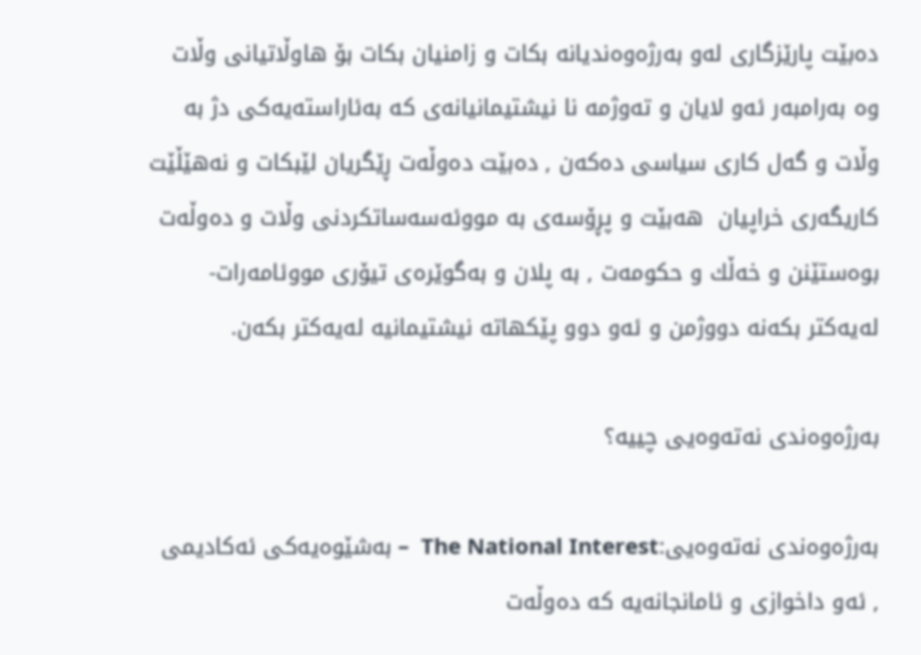ده‌بێت پارێزگاری له‌و به‌رژه‌وه‌ندیانه‌ بكات و زامنیان بكات بۆ هاوڵاتیانی وڵات وه‌ به‌رامبه‌ر ئه‌و لایان و ته‌وژمه‌ نا نیشتیمانیانه‌ی كه‌ به‌ئاراسته‌یه‌كی دژ به‌ وڵات و گه‌ل كاری سیاسی ده‌كه‌ن , ده‌بێت ده‌وڵه‌ت ڕێگریان لێبكات و نه‌هێڵێت كاریگه‌ری خراپیان  هه‌بێت و پڕۆسه‌ی به‌ مووئه‌سه‌ساتكردنی وڵات و ده‌وڵه‌ت بوه‌ستێنن و خه‌ڵك و حكومه‌ت , به‌ پلان و به‌گوێره‌ی تیۆری مووئامه‌رات- له‌یه‌كتر بكه‌نه‌ دووژمن و ئه‌و دوو پێكهاته‌ نیشتیمانیه‌ له‌یه‌كتر بكه‌ن.

به‌رژه‌وه‌ندی نه‌ته‌وه‌یی چییه‌؟

به‌رژه‌وه‌ندی نه‌ته‌وه‌یی:The National Interest  – به‌شێوه‌یه‌كی ئه‌كادیمی , ئه‌و داخوازی و ئامانجانه‌یه‌ كه‌ ده‌وڵه‌ت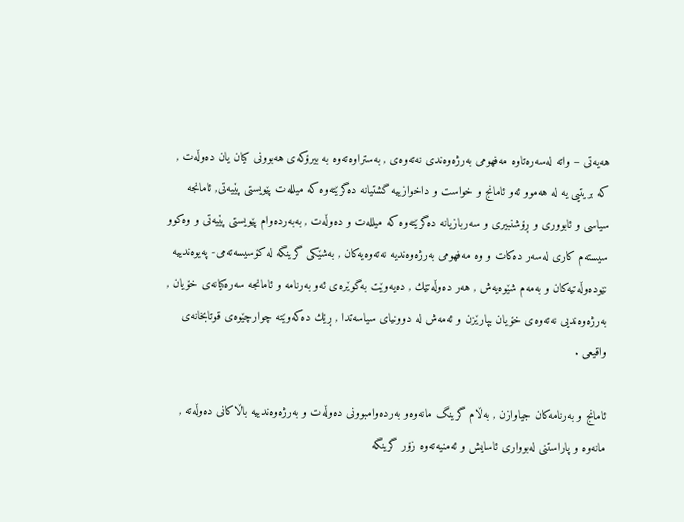هه‌یه‌تی – واته‌ له‌سه‌ره‌تاوه‌ مه‌فهومی به‌رژه‌وه‌ندی نه‌ته‌وه‌ی , به‌ستراوه‌ته‌وه‌ به‌ بیرۆكه‌ی هه‌بوونی كیان یان ده‌وڵه‌ت , كه‌ بریتیی یه‌ له‌ هه‌موو ئه‌و ئامانج و خواست و داخوازییه‌ گشتیانه‌ ده‌گرێته‌وه‌ كه‌ میلله‌ت پێویستی پێیه‌تی, ئامانجه‌ سیاسی و ئابووری و ڕۆشنبیری و سه‌ربازیانه‌ ده‌گرێته‌وه‌ كه‌ میلله‌ت و ده‌وڵه‌ت , به‌به‌رده‌وام پێویستی پێیه‌تی و وه‌كوو سیسته‌م كاری له‌سه‌ر ده‌كات و وه‌ مه‌فهومی به‌رژه‌وه‌ندیه‌ نه‌ته‌وه‌یه‌كان , به‌شێكی گرینگه‌ له‌ كۆسیسه‌ته‌می- په‌یوه‌ندییه‌ نێوده‌وڵه‌تیه‌كان و به‌مه‌م شێوه‌یه‌ش , هه‌ر ده‌وڵه‌تێك , ده‌یه‌وێت به‌گوێره‌ی ئه‌و به‌رنامه‌ و ئامانجه‌ سه‌ره‌كیانه‌ی خۆیان , به‌رژه‌وه‌ندیی نه‌ته‌وه‌ی خۆیان بپارێزن و ئه‌مه‌ش له‌ دوونیای سیاسه‌تدا , ڕێك ده‌كه‌وێته‌ چوارچێوه‌ی قوتابخانه‌ی واقیعی .

ئامانج و به‌رنامه‌كان جیاوازن , به‌ڵام گرینگ مانه‌وه‌و به‌رده‌وامبوونی ده‌وڵه‌ت و به‌رژه‌وه‌ندییه‌ باڵاكانی ده‌وڵه‌ته‌ , مانه‌وه‌ و پاراستنی له‌بوواری ئاسایش و ئه‌منیه‌ته‌وه‌ زۆر گرینگه‌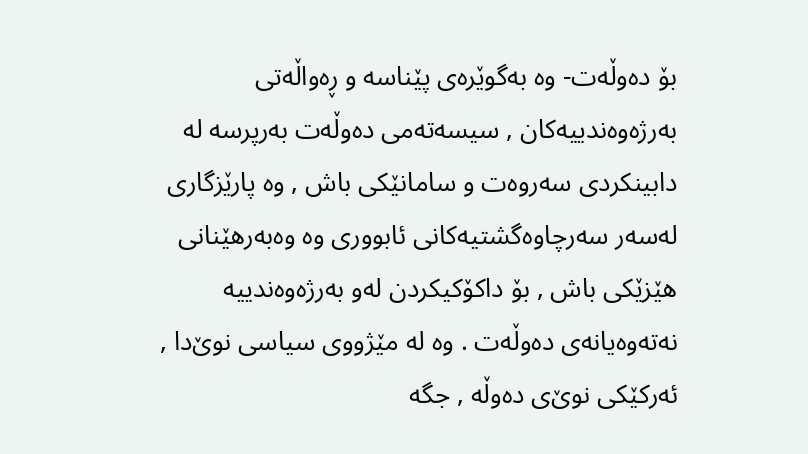بۆ ده‌وڵه‌ت- وه‌ به‌گوێره‌ی پێناسه‌ و ڕه‌واڵه‌تی به‌رژه‌وه‌ندییه‌كان , سیسه‌ته‌می ده‌وڵه‌ت به‌رپرسه‌ له‌ دابینكردی سه‌روه‌ت و سامانێكی باش , وه‌ پارێزگاری له‌سه‌ر سه‌رچاوه‌گشتیه‌كانی ئابووری وه‌ وه‌به‌رهێنانی هێزێكی باش , بۆ داكۆكیكردن له‌و به‌رژه‌وه‌ندییه‌ نه‌ته‌وه‌یانه‌ی ده‌وڵه‌ت . وه‌ له‌ مێژووی سیاسی نوێ‌دا , ئه‌ركێكی نوێ‌ی ده‌وڵه‌ , جگه‌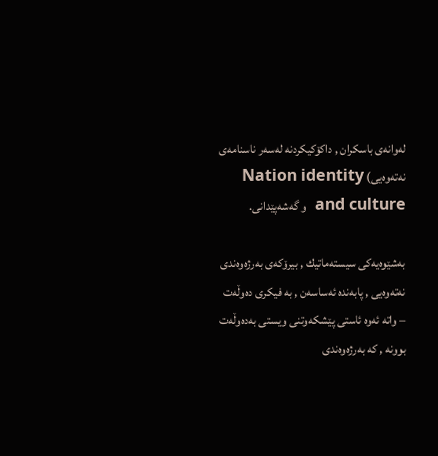له‌وانه‌ی باسكران , داكۆكیكردنه‌ له‌سه‌ر ناسنامه‌ی نه‌ته‌وه‌یی) Nation identity and culture  و گه‌شه‌پێدانی.

به‌شێوه‌یه‌كی سیسته‌ماتیك , بیرۆكه‌ی به‌رژه‌وه‌ندی نه‌ته‌وه‌یی , پابه‌نده‌ ئه‌ساسه‌ن , به‌ فیكری ده‌وڵه‌ت – واته‌ ئه‌وه‌ ئاستی پێشكه‌وتنی ویستی به‌ده‌وڵه‌ت بوونه‌ , كه‌ به‌رژه‌وه‌ندی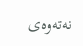نه‌ته‌وه‌ی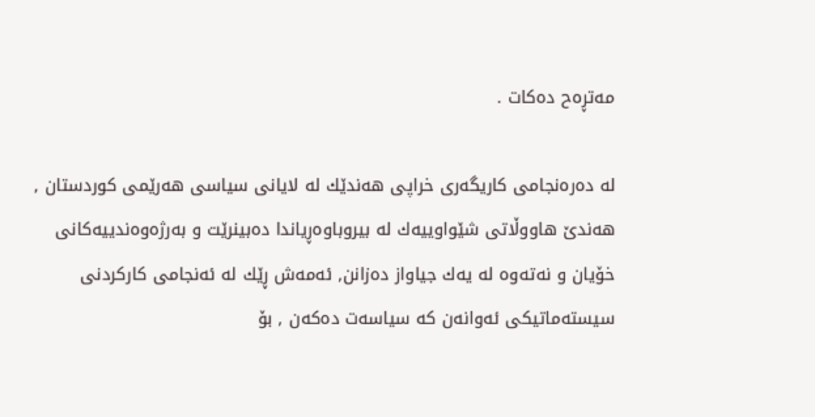مه‌تڕه‌ح ده‌كات .

له‌ ده‌ره‌نجامی كاریگه‌ری خراپی هه‌ندێك له‌ لایانی سیاسی هه‌رێمی كوردستان , هه‌ندێ‌ هاووڵاتی شێواوییه‌ك له‌ بیروباوه‌ڕیاندا ده‌بینرێت و به‌رژه‌وه‌ندییه‌كانی خۆیان و نه‌ته‌وه‌ له‌ یه‌ك جیاواز ده‌زانن, ئه‌مه‌ش ڕێك له‌ ئه‌نجامی كاركردنی سیسته‌ماتیكی ئه‌وانه‌ن كه‌ سیاسه‌ت ده‌كه‌ن , بۆ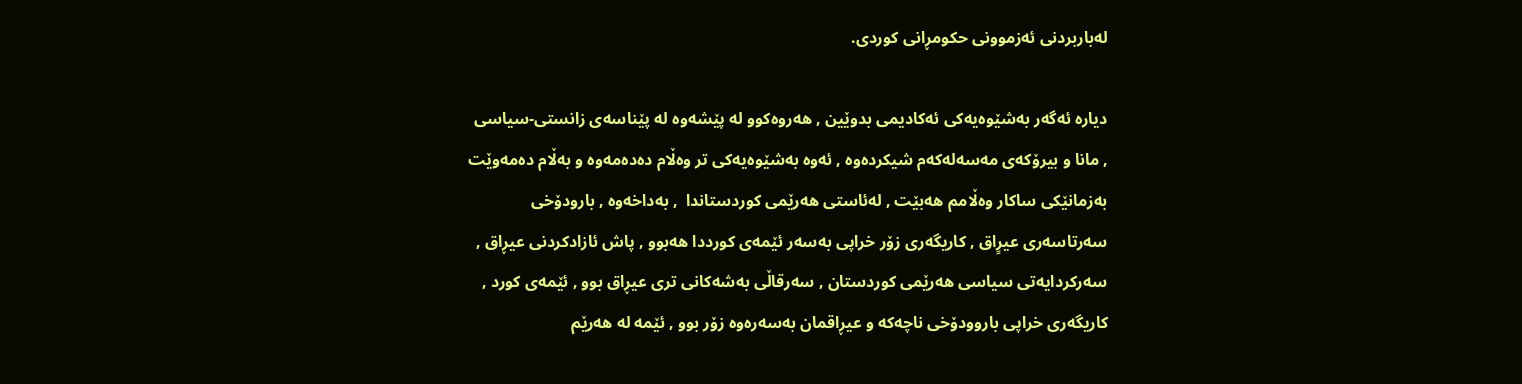له‌باربردنی ئه‌زموونی حكومڕانی كوردی.

دیاره‌ ئه‌گه‌ر به‌شێوه‌یه‌كی ئه‌كادیمی بدوێین , هه‌روه‌كوو له‌ پێشه‌وه‌ له‌ پێناسه‌ی زانستی-سیاسی , مانا و بیرۆكه‌ی مه‌سه‌له‌كه‌م شیكرده‌وه‌ , ئه‌وه‌ به‌شێوه‌یه‌كی تر وه‌ڵام ده‌ده‌مه‌وه‌ و به‌ڵام ده‌مه‌وێت به‌زمانێكی ساكار وه‌ڵامم هه‌بێت , له‌ئاستی هه‌رێمی كوردستاندا  , به‌داخه‌وه‌ , بارودۆخی سه‌رتاسه‌ری عیرٍاق , كاریگه‌ری زۆر خراپی به‌سه‌ر ئێمه‌ی كورددا هه‌بوو , پاش ئازادكردنی عیڕاق , سه‌ركردایه‌تی سیاسی هه‌رێمی كوردستان , سه‌رقاڵی به‌شه‌كانی تری عیڕاق بوو , ئێمه‌ی كورد , كاریگه‌ری خراپی باروودۆخی ناچه‌كه‌ و عیڕاقمان به‌سه‌ره‌وه‌ زۆر بوو , ئێمه‌ له‌ هه‌رێم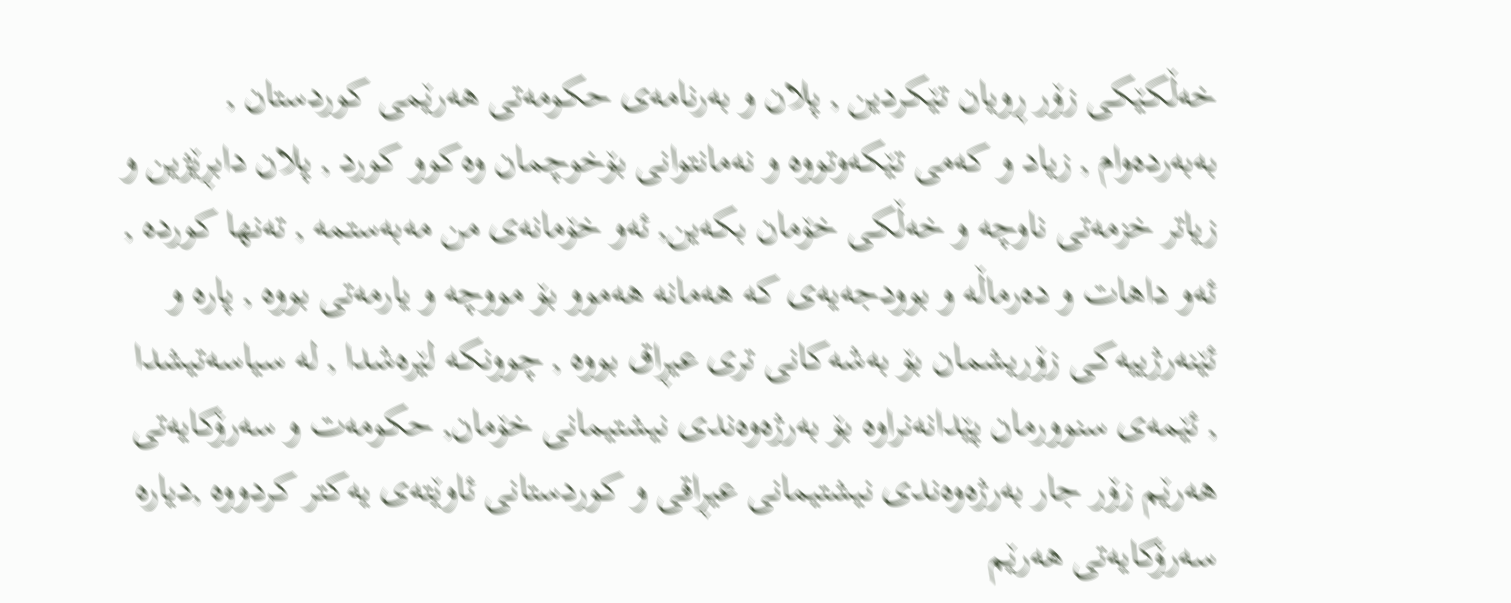خه‌ڵكێكی زۆر ڕویان تێكردین , پلان و به‌رنامه‌ی حكومه‌تی هه‌رێمی كوردستان , به‌به‌رده‌وام , زیاد و كه‌می تێكه‌وتووه‌ و نه‌مانتوانی بۆخوچمان وه‌كوو كورد , پلان دابڕێژین و زیاتر خزمه‌تی ناوچه‌ و خه‌ڵكی خۆمان بكه‌ین, ئه‌و خۆمانه‌ی من مه‌به‌ستمه‌ , ته‌نها كورده‌ , ئه‌و داهات و ده‌رماڵه‌ و بوودجه‌یه‌ی كه‌ هه‌مانه‌ هه‌موو بۆ مووچه‌ و یارمه‌تی بووه‌ , پاره‌ و ئێنه‌رژییه‌كی زۆریشمان بۆ به‌شه‌كانی تری عیڕاق بووه‌ , چوونكه‌ لێره‌شدا , له‌ سیاسه‌تیشدا , ئێمه‌ی سنوورمان پێدانه‌نراوه‌ بۆ به‌رژه‌وه‌ندی نیشتیمانی خۆمان, حكومه‌ت و سه‌رۆكایه‌تی هه‌رێم زۆر جار به‌رژه‌وه‌ندی نیشتیمانی عیڕاقی و كوردستانی ئاوێته‌ی یه‌كتر كردووه‌ ,دیاره‌  سه‌رۆكایه‌تی هه‌رێم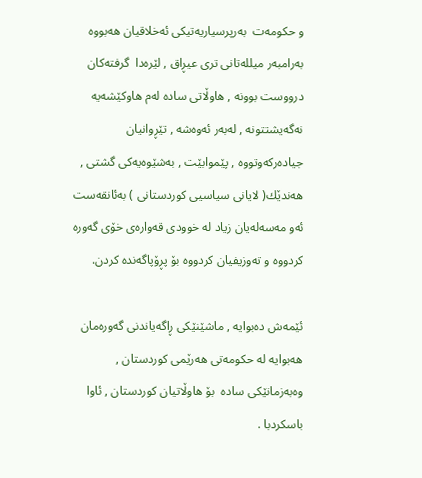و حكومه‌ت  به‌رپرسیاریه‌تیكی ئه‌خلاقیان هه‌بووه‌ به‌رامبه‌ر میلله‌تانی تری عیڕاق , لێره‌دا  گرفته‌كان درووست بوونه‌ , هاوڵاتی ساده‌ له‌م هاوكێشه‌یه‌ نه‌گه‌یشتتونه‌ , له‌به‌ر ئه‌وه‌شه‌ , تێڕوانیان جیاده‌ركه‌وتووه‌ , پێموابێت , به‌شێوه‌یه‌كی گشتی , هه‌ندێك( لایانی سیاسیی كوردستانی ) به‌ئانقه‌ست  ئه‌و مه‌سه‌له‌یان زیاد له‌ خوودی قه‌واره‌ی خۆی گه‌وره‌ كردووه‌ و ته‌وزیفیان كردووه‌ بۆ پڕۆپاگه‌نده‌ كردن.

ئێمه‌ش ده‌بوایه‌ , ماشێنێكی ڕاگه‌یاندنی گه‌وره‌مان هه‌بوایه‌ له‌ حكومه‌تی هه‌رێمی كوردستان , وه‌به‌زمانێكی ساده‌  بۆ هاوڵاتیان كوردستان , ئاوا باسكردبا .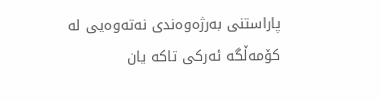پاراستنی به‌رژه‌وه‌ندی نه‌ته‌وه‌یی له‌ كۆمه‌ڵگه‌ ئه‌ركی تاكه‌ یان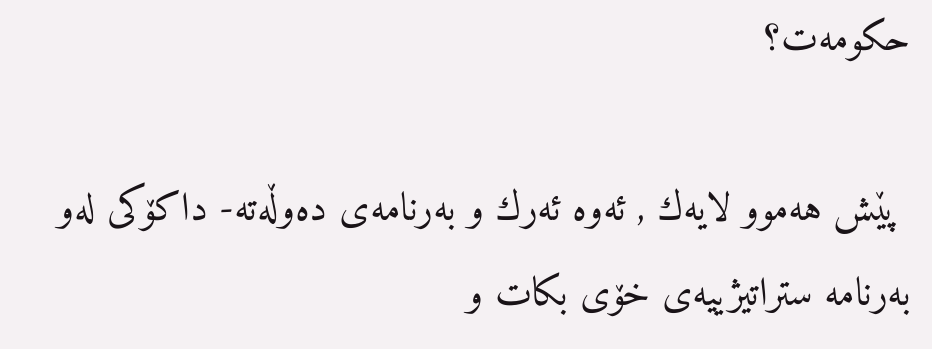حكومه‌ت؟

 پێش هه‌موو لایه‌ك , ئه‌وه‌ ئه‌رك و به‌رنامه‌ی ده‌وڵه‌ته‌- داكۆكی له‌و به‌رنامه‌ ستراتیژییه‌ی خۆی بكات و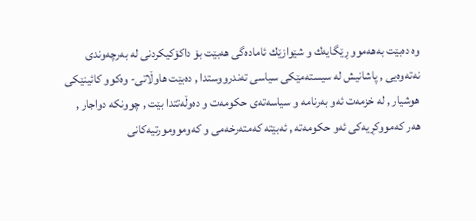وه‌ ده‌بێت به‌هه‌موو ڕێگایه‌ك و شێوازێك ئاماده‌گی هه‌بێت بۆ داكۆكیكردنی له‌ به‌رچه‌وندی نه‌ته‌وه‌یی , پاشانیش له‌ سیسته‌مێكی سیاسی ته‌ندرووستدا , ده‌بێت هاوڵاتی- وه‌كوو كائینێكی هوشیار , له‌ خزمه‌ت ئه‌و به‌رنامه‌ و سیاسه‌ته‌ی حكومه‌ت و ده‌وڵه‌تتدا بێت , چوونكه‌ دواجار , هه‌ر كه‌مووكڕیه‌كی ئه‌و حكومه‌ته‌ , ئه‌بێته‌ كه‌مته‌رخه‌می و كه‌وموومورتیه‌كانی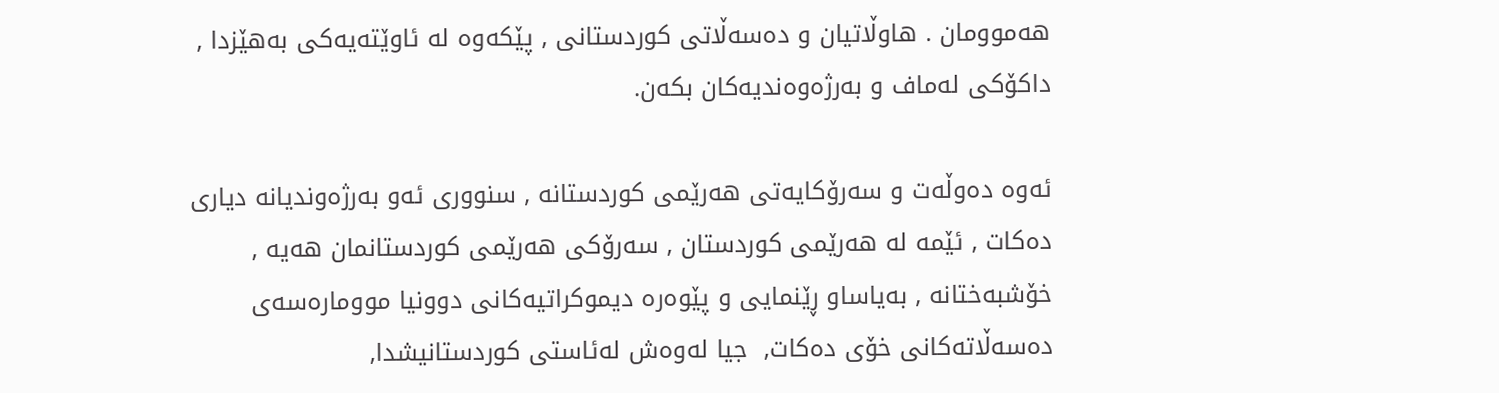هه‌موومان . هاوڵاتیان و ده‌سه‌ڵاتی كوردستانی , پێكه‌وه‌ له‌ ئاوێته‌یه‌كی به‌هێزدا , داكۆكی له‌ماف و به‌رژه‌وه‌ندیه‌كان بكه‌ن.

ئه‌وه‌ ده‌وڵه‌ت و سه‌رۆكایه‌تی هه‌رێمی كوردستانه‌ , سنووری ئه‌و به‌رژه‌وندیانه‌ دیاری ده‌كات , ئێمه‌ له‌ هه‌رێمی كوردستان , سه‌رۆكی هه‌رێمی كوردستانمان هه‌یه‌ , خۆشبه‌ختانه‌ , به‌یاساو ڕێنمایی و پێوه‌ره‌ دیموكراتیه‌كانی دوونیا مووماره‌سه‌ی ده‌سه‌ڵاته‌كانی خۆی ده‌كات,  جیا له‌وه‌ش له‌ئاستی كوردستانیشدا,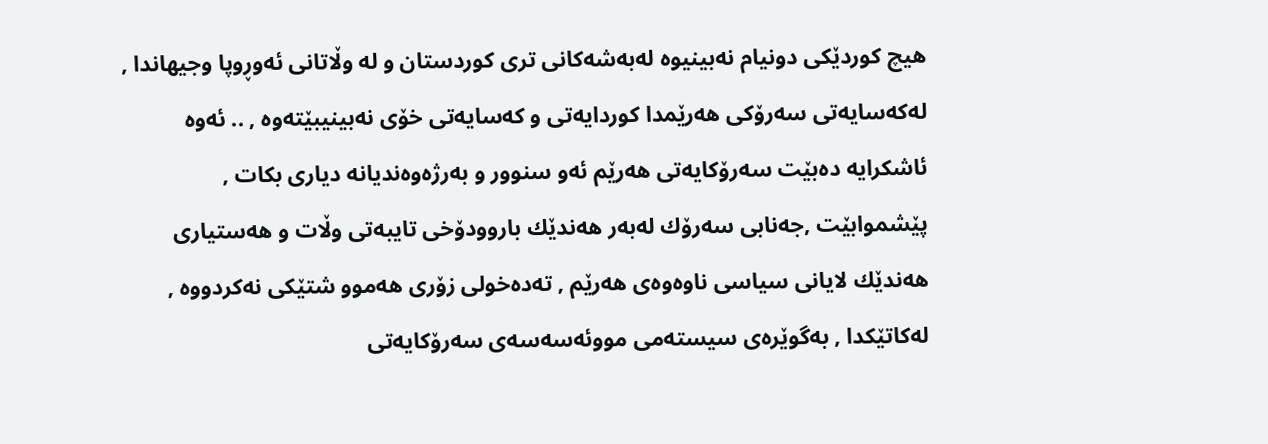هیچ كوردێكی دونیام نه‌بینیوه‌ له‌به‌شه‌كانی تری كوردستان و له‌ وڵاتانی ئه‌وڕوپا وجیهاندا , له‌كه‌سایه‌تی سه‌رۆكی هه‌رێمدا كوردایه‌تی و كه‌سایه‌تی خۆی نه‌بینیبێته‌وه‌ , .. ئه‌وه‌ ئاشكرایه‌ ده‌بێت سه‌رۆكایه‌تی هه‌رێم ئه‌و سنوور و به‌رژه‌وه‌ندیانه‌ دیاری بكات , پێشموابێت ,جه‌نابی سه‌رۆك له‌به‌ر هه‌ندێك باروودۆخی تایبه‌تی وڵات و هه‌ستیاری  هه‌ندێك لایانی سیاسی ناوه‌وه‌ی هه‌رێم , ته‌ده‌خولی زۆری هه‌موو شتێكی نه‌كردووه‌ , له‌كاتێكدا , به‌گوێره‌ی سیسته‌می مووئه‌سه‌سه‌ی سه‌رۆكایه‌تی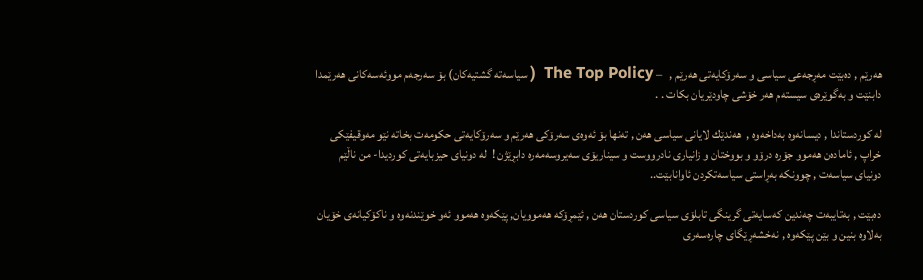هه‌رێم , ده‌بێت مه‌ڕجه‌عی سیاسی و سه‌رۆكایه‌تی هه‌رێم ,   – The Top Policy  ( سیاسه‌ته‌ گشتیه‌كان) بۆ سه‌رجه‌م مووئه‌سه‌كانی هه‌رێمدا دابنێت و به‌گوێره‌ی سیسته‌م هه‌ر خۆشی چاودێریان بكات . .

له‌ كوردستاندا , دیسانه‌وه‌ به‌داخه‌وه‌ ,  هه‌ندێك لایانی سیاسی هه‌ن , ته‌نها بۆ ئه‌وه‌ی سه‌رۆكی هه‌رێم و سه‌رۆكایه‌تی حكومه‌ت بخاته‌ نێو مه‌وقیفێكی خراپ , ئاماده‌ن هه‌موو جۆره‌ درۆو و بووختان و زانیاری نادرووست و سیناریۆی سه‌یروسه‌مه‌ره‌ دابڕێژن !  له‌ دونیای حیزبایه‌تی كوردیدا- من ناڵێم دونیای سیاسه‌ت , چوونكه‌ به‌ڕاستی سیاسه‌تكردن ئاوانابێت..

ده‌بێت , به‌تایبه‌ت چه‌ندین كه‌سایه‌تی گرینگی تابلۆی سیاسی كوردستان هه‌ن , ئێمڕۆكه‌ هه‌موویان, پێكه‌وه‌ هه‌موو ئه‌و خوێندنه‌وه‌ و ناكۆكیانه‌ی خۆیان به‌لاوه‌ بنین و بێن پێكه‌وه‌ , نه‌خشه‌ڕێگای چاره‌سه‌ری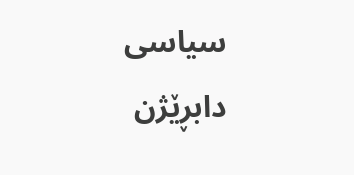سیاسی دابڕێژن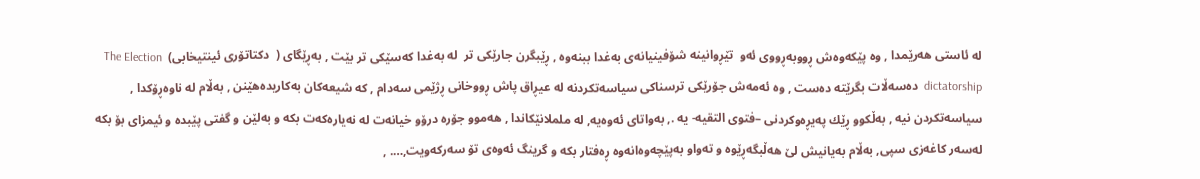له‌ ئاستی هه‌رێمدا , وه‌ پێكه‌وه‌ش ڕووبه‌ڕووی ئه‌و  تێڕوانینه‌ شۆفینیانه‌ی به‌غدا ببنه‌وه‌ , ڕێبگرن جارێكی تر  له‌ به‌غدا كه‌سێكی تر بێت , به‌ڕێگای (  دكتاتۆری ئینتیخابی)  The Election dictatorship  ده‌سه‌ڵات بگرێته‌ ده‌ست , وه‌ ئه‌مه‌ش جۆرێكی ترسناكی سیاسه‌تكردنه‌ له‌ عیڕاق پاش ڕووخانی ڕژێمی سه‌دام , كه‌ شیعه‌كان به‌كاریده‌هێنن , به‌ڵام له‌ ناوه‌ڕۆكدا , سیاسه‌تكردن نیه‌ , به‌ڵكوو ڕێك په‌یڕه‌وكردنی –فتوی التقیه‌- یه‌ ., به‌واتای ئه‌وه‌یه‌, له‌ ململانێكاندا , هه‌موو جۆره‌ درۆو خیانه‌ت له‌ نه‌یاره‌كه‌ت بكه‌ و به‌لێن و گفتی پێبده‌ و ئیمزای بۆ بكه‌ له‌سه‌ر كاغه‌زی سپی, به‌ڵام به‌یانیش لێ هه‌ڵبگه‌ڕێوه‌ و ته‌واو به‌پێچه‌وه‌انه‌وه‌ ڕه‌فتار بكه‌ و گرینگ ئه‌وه‌ی تۆ سه‌ركه‌ویت,…. ,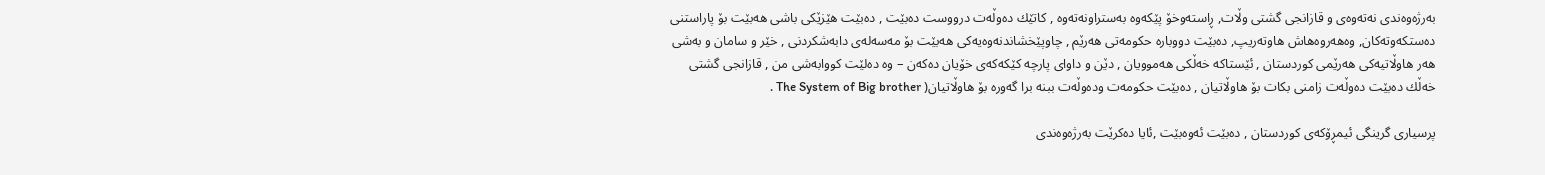به‌رژه‌وه‌ندی نه‌ته‌وه‌ی و قازانجی گشتی وڵات, ڕاسته‌وخۆ پێكه‌وه‌ به‌ستراونه‌ته‌وه‌ , كاتێك ده‌وڵه‌ت درووست ده‌بێت , ده‌بێت هێزێكی باشی هه‌بێت بۆ پاراستنی ده‌ستكه‌وته‌كان, وه‌هه‌روه‌هاش هاوته‌ریپ, ده‌بێت دووباره‌ حكومه‌تی هه‌رێم , چاوپێخشاندنه‌وه‌یه‌كی هه‌بێت بۆ مه‌سه‌له‌ی دابه‌شكردنی , خێر و سامان و به‌شی هه‌ر هاوڵاتیه‌كی هه‌رێمی كوردستان , ئێستاكه‌ خه‌ڵكی هه‌موویان , دێن و داوای پارچه‌ كێكه‌كه‌ی خۆیان ده‌كه‌ن – وه‌ ده‌لێت كووابه‌شی من , قازانجی گشتی خه‌ڵك ده‌بێت ده‌وڵه‌ت زامنی بكات بۆ هاوڵاتیان , ده‌بێت حكومه‌ت وده‌وڵه‌ت ببنه‌ برا گه‌وره‌ بۆ هاوڵاتیان( The System of Big brother .

پرسیاری گرینگی ئیمڕۆكه‌ی كوردستان , ده‌بێت ئه‌وه‌بێت ,ئایا ده‌كرێت به‌رژه‌وه‌ندی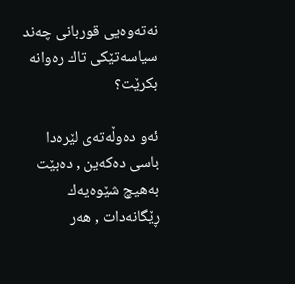نه‌ته‌وه‌یی قوربانی چه‌ند سیاسه‌تێكی تاك ره‌وانه‌ بكرێت؟

ئه‌و ده‌وڵه‌ته‌ی لێره‌دا باسی ده‌كه‌ین , ده‌بێت به‌هیچ شێوه‌یه‌ك ڕێگانه‌دات , هه‌ر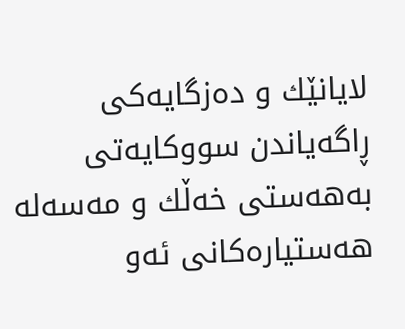لایانێك و ده‌زگایه‌كی ڕاگه‌یاندن سووكایه‌تی به‌هه‌ستی خه‌ڵك و مه‌سه‌له‌ هه‌ستیاره‌كانی ئه‌و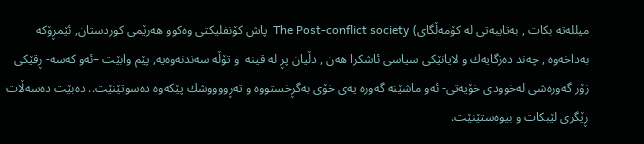میلله‌ته‌ بكات , به‌تایبه‌تی له‌ كۆمه‌ڵگای) The Post-conflict society  پاش كۆنفلیكتی وه‌كوو هه‌رێمی كوردستان, ئێمڕۆكه‌ به‌داخه‌وه‌ , چه‌ند ده‌زگایه‌ك و لایانێكی سیاسی ئاشكرا هه‌ن , دڵیان پڕ له‌ قینه‌  و تۆڵه‌ سه‌ندنه‌وه‌یه‌, پێم وابێت –ئه‌و كه‌سه‌- ڕقێكی زۆر گه‌وره‌شی له‌خوودی خۆیه‌تی- ئه‌و ماشێنه‌ گه‌وره‌ یه‌ی خۆی به‌گڕخستووه‌ و ته‌ڕووووشك پێكه‌وه‌ ده‌سوتێنێت.. ده‌بێت ده‌سه‌ڵات ڕێگری لێبكات و بیوه‌ستێنێت.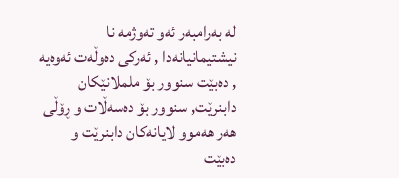له‌ به‌رامبه‌ر ئه‌و ته‌وژمه‌ نا نیشتیمانیانه‌دا , ئه‌ركی ده‌وڵه‌ت ئه‌وه‌یه‌ , ده‌بێت سنوور بۆ ململانێكان دابنرێت, سنوور بۆ ده‌سه‌ڵات و ڕۆڵی هه‌ر هه‌موو لایانه‌كان دابنرێت و ده‌بێت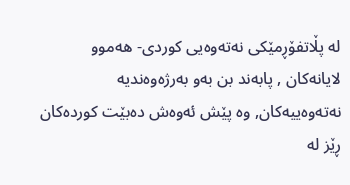له‌ پڵاتفۆڕمێكی نه‌ته‌وه‌یی كوردی- هه‌موو لایانه‌كان , پابه‌ند بن به‌و به‌رژه‌وه‌ندیه‌ نه‌ته‌وه‌ییه‌كان, وه‌ پێش ئه‌وه‌ش ده‌بێت كورده‌كان ڕێز له‌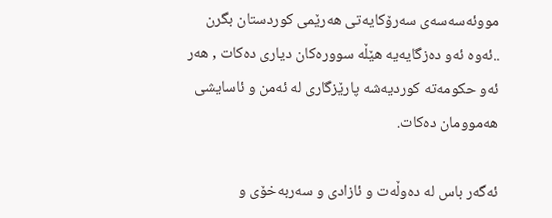مووئه‌سه‌سه‌ی سه‌رۆكایه‌تی هه‌رێمی كوردستان بگرن ..ئه‌وه‌ ئه‌و ده‌زگایه‌یه‌ هێڵه‌ سووره‌كان دیاری ده‌كات , هه‌ر ئه‌و حكومه‌ته‌ كوردیه‌شه‌ پارێزگاری له‌ ئه‌من و ئاسایشی هه‌موومان ده‌كات.

ئه‌گه‌ر باس له‌ ده‌وڵه‌ت و ئازادی و سه‌ربه‌خۆی و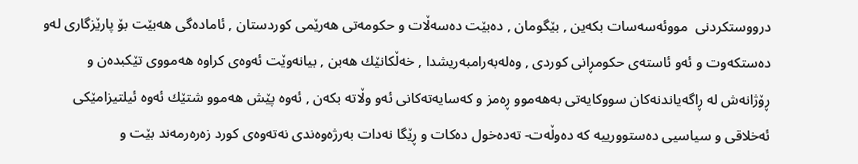درووستكردنی  مووئه‌سه‌سات بكه‌ین , بێگومان , ده‌بێت ده‌سه‌ڵات و حكومه‌تی هه‌رێمی كوردستان , ئاماده‌گی هه‌بێت بۆ پارێزگاری له‌و ده‌ستكه‌وت و ئه‌و ئاسته‌ی حكومڕانی كوردی , وه‌له‌به‌رامبه‌ریشدا , خه‌ڵكانێك هه‌بن , بیانه‌وێت ئه‌وه‌ی كراوه‌ هه‌مووی تێكبده‌ن و ڕۆژانه‌ش له‌ ڕاگه‌یاندنه‌كان سووكایه‌تی به‌هه‌موو ڕه‌مز و كه‌سایه‌ته‌كانی ئه‌و وڵاته‌ بكه‌ن , ئه‌وه‌ پێش هه‌موو شتێك ئه‌وه‌ ئیلتیزامێكی ئه‌خلاقی و سیاسیی ده‌ستوورییه‌ كه‌ ده‌وڵه‌ت- ته‌ده‌خول ده‌كات و ڕێگا نه‌دات به‌رژه‌وه‌ندی نه‌ته‌وه‌ی كورد زه‌ره‌رمه‌ند بێت و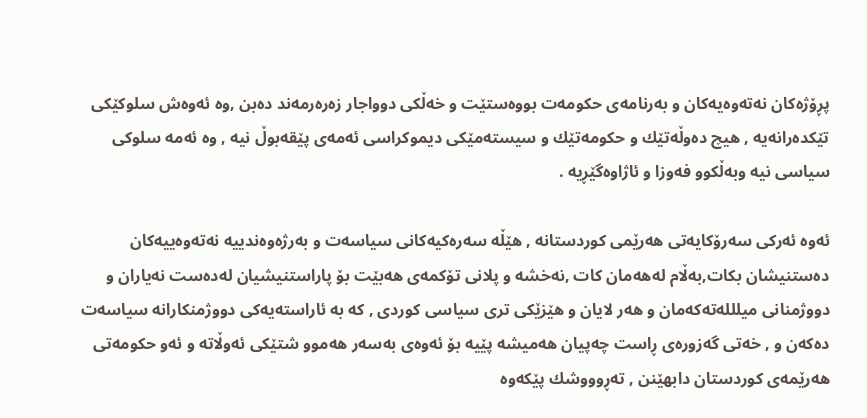پڕۆژه‌كان نه‌ته‌وه‌یه‌كان و به‌رنامه‌ی حكومه‌ت بووه‌ستێت و خه‌ڵكی دوواجار زه‌ره‌رمه‌ند ده‌بن ,وه‌ ئه‌وه‌ش سلوكێكی تێكده‌رانه‌یه‌ , هیچ ده‌وڵه‌تێك و حكومه‌تێك و سیسته‌مێكی دیموكراسی ئه‌مه‌ی پێقه‌بوڵ نیه‌ , وه‌ ئه‌مه‌ سلوكی سیاسی نیه‌ وبه‌ڵكوو فه‌وزا و ئاژاوه‌گێڕیه‌ .

ئه‌وه‌ ئه‌ركی سه‌رۆكایه‌تی هه‌رێمی كوردستانه‌ , هێڵه‌ سه‌ره‌كیه‌كانی سیاسه‌ت و به‌رژه‌وه‌ندییه‌ نه‌ته‌وه‌ییه‌كان ده‌ستنیشان بكات,به‌ڵام له‌هه‌مان كات ,نه‌خشه‌ و پلانی تۆكمه‌ی هه‌بێت بۆ پاراستنیشیان له‌ده‌ست نه‌یاران و دووژمنانی میللله‌ته‌كه‌مان و هه‌ر لایان و هێزێكی تری سیاسی كوردی , كه‌ به‌ ئاراسته‌یه‌كی دووژمنكارانه‌ سیاسه‌ت ده‌كه‌ن و , خه‌تی گه‌زوره‌ی ڕاست چه‌پیان هه‌میشه‌ پێیه‌ بۆ ئه‌وه‌ی به‌سه‌ر هه‌موو شتێكی ئه‌وڵاته‌ و ئه‌و حكومه‌تی هه‌رێمه‌ی كوردستان دابهێنن , ته‌ڕوووشك پێكه‌وه‌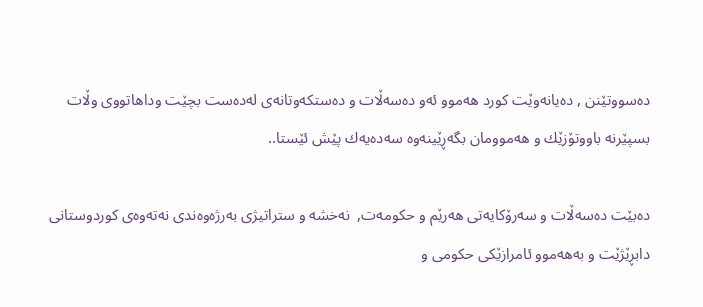ده‌سووتێنن , ده‌یانه‌وێت كورد هه‌موو ئه‌و ده‌سه‌ڵات و ده‌ستكه‌وتانه‌ی له‌ده‌ست بچێت وداهاتووی وڵات بسپێرنه‌ باووتۆزێك و هه‌موومان بگه‌ڕێینه‌وه‌ سه‌ده‌یه‌ك پێش ئێستا..

ده‌بێت ده‌سه‌ڵات و سه‌رۆكایه‌تی هه‌رێم و حكومه‌ت,  نه‌خشه‌ و ستراتیژی به‌رژه‌وه‌ندی نه‌ته‌وه‌ی كوردوستانی دابڕێژێت و به‌هه‌موو ئامرازێكی حكومی و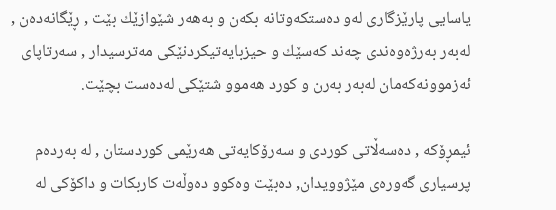یاسایی پارێزگاری له‌و ده‌ستكه‌وتانه‌ بكه‌ن و به‌هه‌ر شێوازێك بێت , ڕێگانه‌ده‌ن , له‌به‌ر به‌رژه‌وه‌ندی چه‌ند كه‌سێك و حیزبایه‌تیكردنێكی مه‌ترسیدار , سه‌رتاپای ئه‌زموونه‌كه‌مان له‌به‌ر به‌رن و كورد هه‌موو شتێكی له‌ده‌ست بچێت.

ئیمڕۆكه‌ , ده‌سه‌ڵاتی كوردی و سه‌رۆكایه‌تی هه‌رێمی كوردستان , له‌ به‌رده‌م پرسیاری گه‌وره‌ی مێژوویدان, ده‌بێت وه‌كوو ده‌وڵه‌ت كاربكات و داكۆكی له‌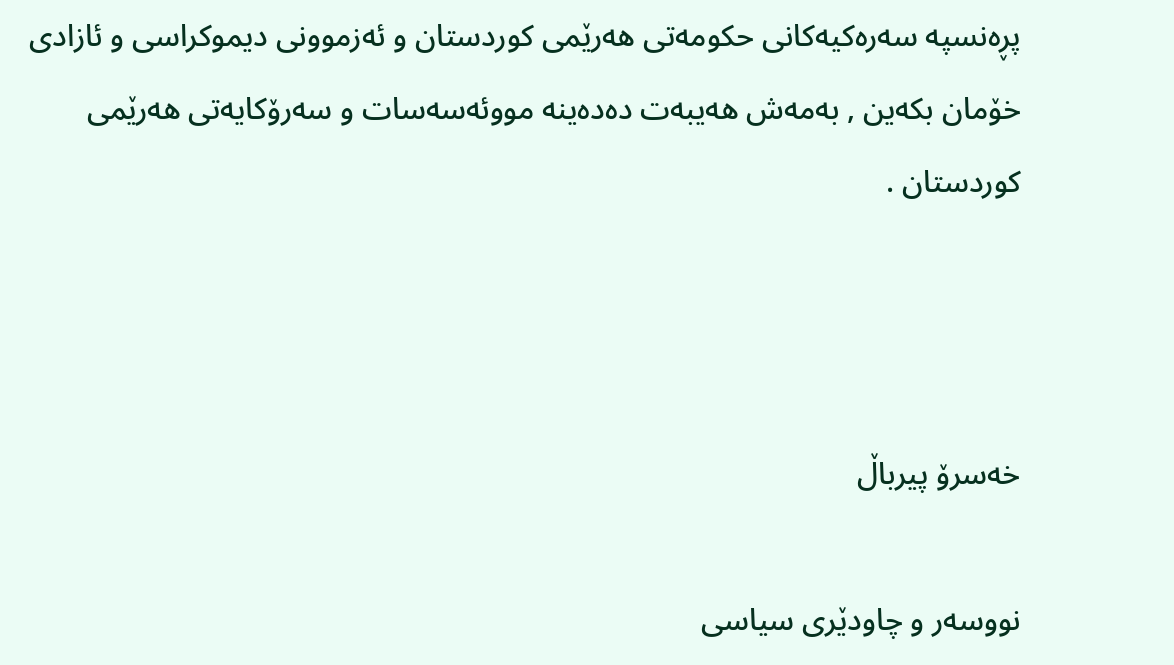پڕه‌نسپه‌ سه‌ره‌كیه‌كانی حكومه‌تی هه‌رێمی كوردستان و ئه‌زموونی دیموكراسی و ئازادی خۆمان بكه‌ین , به‌مه‌ش هه‌یبه‌ت ده‌ده‌ینه‌ مووئه‌سه‌سات و سه‌رۆكایه‌تی هه‌رێمی كوردستان .



خه‌سرۆ پیرباڵ

نووسه‌ر و چاودێری سیاسی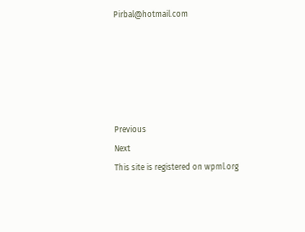Pirbal@hotmail.com





Previous
Next
This site is registered on wpml.org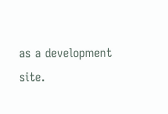as a development site.